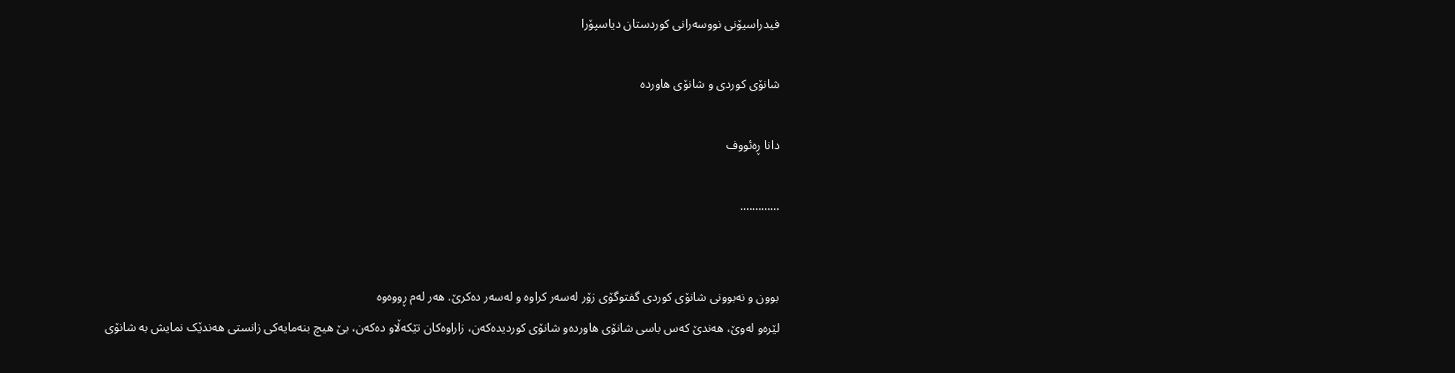فیدراسیۆنی نووسەرانی کوردستان دیاسپۆرا

شانۆی کوردی و شانۆی هاوردە

دانا ڕەئووف

………….


بوون و نەبوونی شانۆی کوردی گفتوگۆی زۆر لەسەر کراوە و لەسەر دەکرێ. هەر لەم ڕووەوە
لێرەو لەوێ، هەندێ کەس باسی شانۆی هاوردەو شانۆی کوردیده‌که‌ن، زاراوەکان تێکەڵاو دەکەن، بێ هیچ بنەمایەکی زانستی هەندێک نمایش بە شانۆی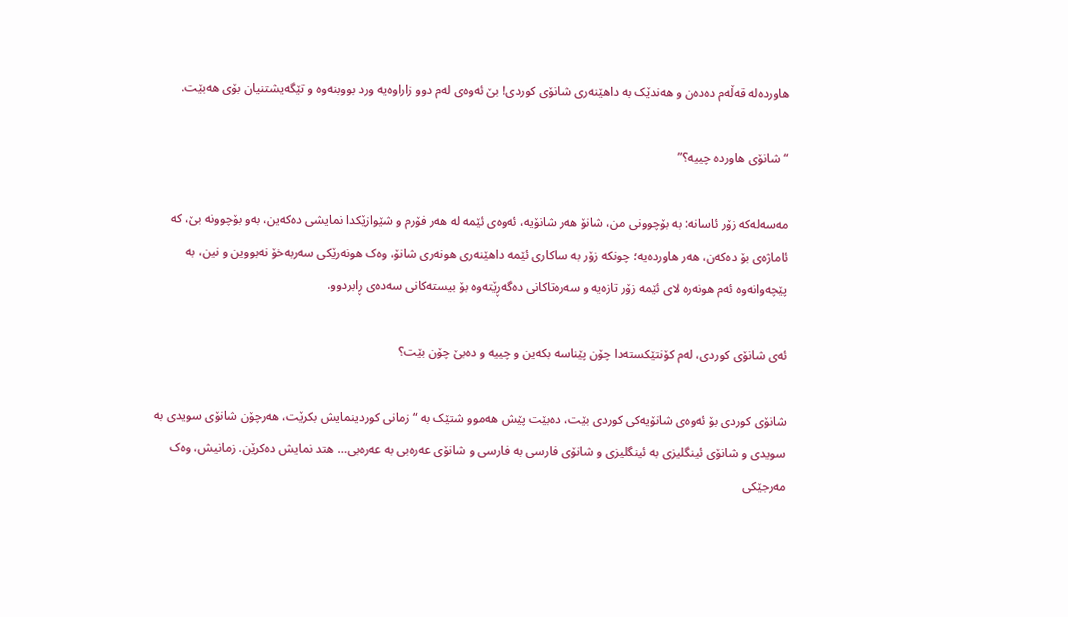هاوردەلە قەڵەم دەدەن و هەندێک بە داهێنەری شانۆی کوردی! بێ ئەوەی لەم دوو زاراوەیە ورد بووبنەوە و تێگەیشتنیان بۆی هەبێت.

“شانۆی هاوردە چییە؟”

مەسەلەکە زۆر ئاسانە: بە بۆچوونی من، شانۆ هەر شانۆیە، ئەوەی ئێمە لە هەر فۆرم و شێوازێکدا نمایشی دەکەین، بەو بۆچوونە بێ، کە ئاماژەی بۆ دەکەن، هەر هاوردەیە؛ چونکە زۆر بە ساکاری ئێمە داهێنەری هونەری شانۆ، وەک هونەرێکی سەربەخۆ نەبووین و نین، بە پێچەوانەوە ئەم هونەرە لای ئێمە زۆر تازەیە و سەرەتاکانی دەگەڕێتەوە بۆ بیستەکانی سەدەی ڕابردوو.

ئەی شانۆی کوردی، لەم کۆنتێکستەدا چۆن پێناسە بکەین و چییە و دەبێ چۆن بێت؟

شانۆی کوردی بۆ ئەوەی شانۆیەکی کوردی بێت، دەبێت پێش هەموو شتێک بە “زمانی کوردینمایش بکرێت، هەرچۆن شانۆی سویدی بە سویدی و شانۆی ئینگلیزی بە ئینگلیزی و شانۆی فارسی بە فارسی و شانۆی عەرەبی بە عەرەبی… هتد نمایش دەکرێن. زمانیش، وەک مەرجێکی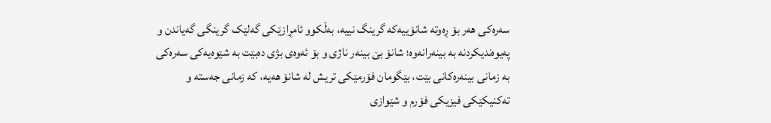سەرەکی هەر بۆ ڕەوتە شانۆییەکە گرینگ نییە، بەڵکوو ئامڕازێکی گەلێک گرینگی گەیاندن و پەیوەندیکردنە بە بینەرانەوە؛ شانۆ بێ بینەر ناژی و بۆ ئەوەی بژی دەبێت بە شێوەیەکی سەرەکی بە زمانی بینەرەکانی بێت، بێگومان فۆرمێکی تریش لە شانۆ هەیە، کە زمانی جەستە و تەکنیکێکی فیزیکی فۆرم و شێوازی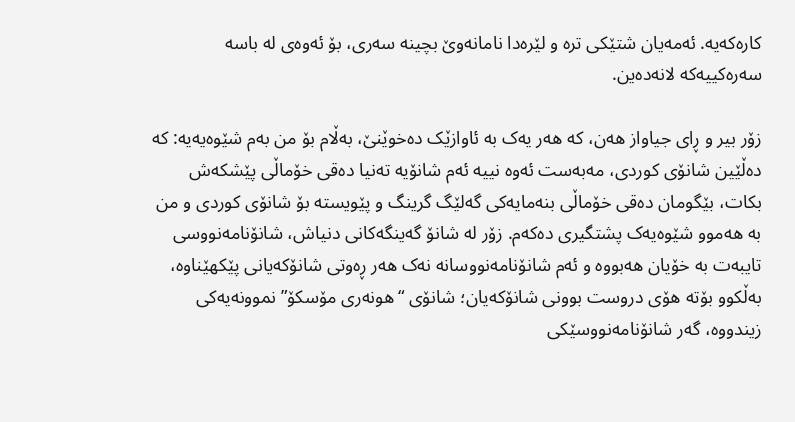کارەکەیە. ئەمەیان شتێکی ترە و لێرەدا نامانەوێ بچینە سەری، بۆ ئەوەی لە باسە سەرەکییەکە لانەدەین.

زۆر بیر و ڕای جیاواز هەن، کە هەر یەک بە ئاوازێک دەخوێنێ، بەڵام بۆ من بەم شێوەیەیە: کە دەڵێین شانۆی کوردی، مەبەست ئەوە نییە ئەم شانۆیە تەنیا دەقی خۆماڵی پێشکەش بکات، بێگومان دەقی خۆماڵی بنەمایەکی گەلێگ گرینگ و پێویستە بۆ شانۆی کوردی و من بە هەموو شێوەیەک پشتگیری دەکەم. زۆر لە شانۆ گەینگەکانی دنیاش، شانۆنامەنووسی تایبەت بە خۆیان هەبووە و ئەم شانۆنامەنووسانە نەک هەر ڕەوتی شانۆکەیانی پێکهێناوە، بەڵکوو بۆتە هۆی دروست بوونی شانۆکەیان؛ شانۆی “هونەری مۆسکۆ” نموونەیەکی زیندووە، گەر شانۆنامەنووسێکی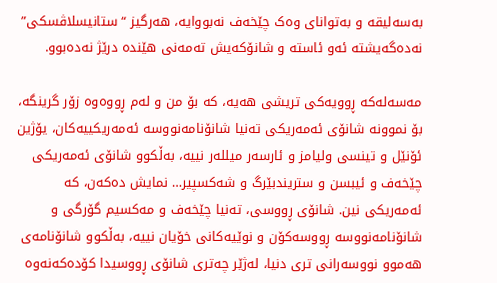بەسەلیقە و بەتوانای وەک چێخەف نەبووایە، هەرگیز “ستانیسلاڤسکی” نەدەگەیشتە ئەو ئاستە و شانۆکەیش تەمەنی هێندە درێژ نەدەبوو.

مەسەلەکە ڕوویەکی تریشی هەیە، کە بۆ من و لەم ڕووەوە زۆر گرینگە، بۆ نموونە شانۆی ئەمەریکی تەنیا شانۆنامەنووسە ئەمەریکییەکان، یۆژین ئۆنێل و تینسی ولیامز و ئارسەر میللەر نییە، بەڵکوو شانۆی ئەمەریکی چێخەف و ئیبسن و ستریندبێرگ و شەکسپیر… نمایش دەکەن، کە ئەمەریکی نین. شانۆی ڕووسی، تەنیا چێخەف و مەکسیم گۆرگی و شانۆنامەنووسە ڕووسەکۆن و نوێیەکانی خۆیان نییە، بەڵکوو شانۆنامەی هەموو نووسەرانی تری دنیا، لەژێر چەتری شانۆی ڕووسیدا کۆدەکەنەوە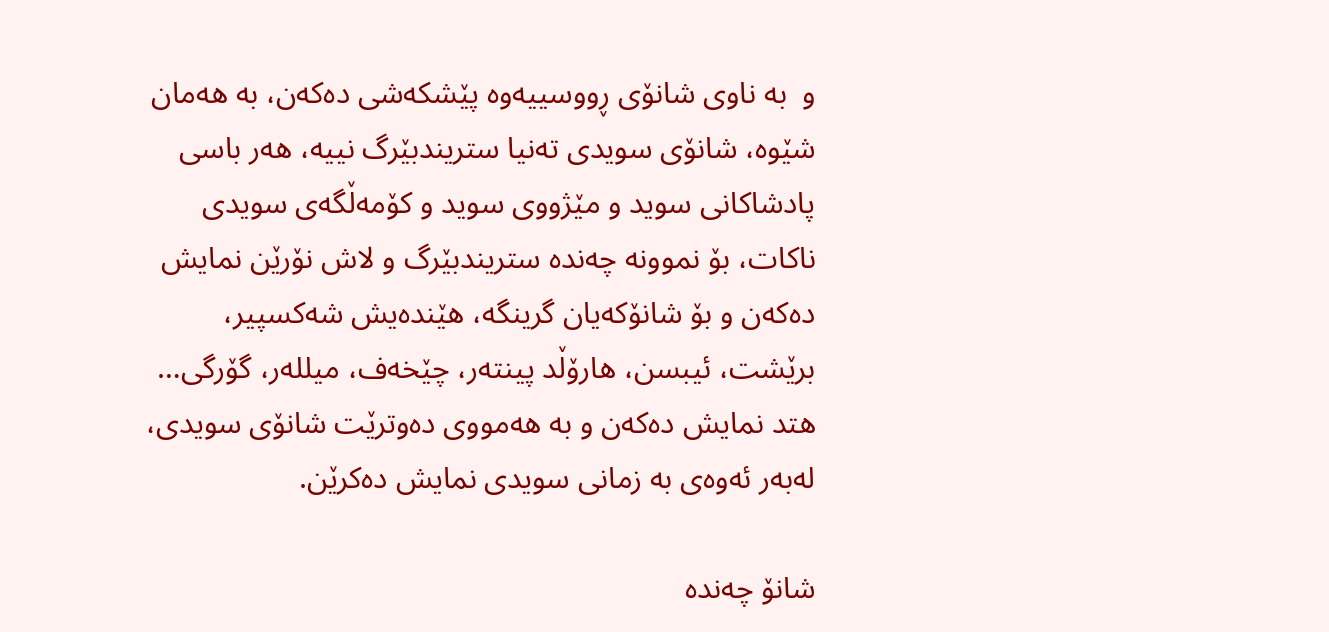و  بە ناوی شانۆی ڕووسییەوە پێشکەشی دەکەن، بە هەمان شێوە، شانۆی سویدی تەنیا ستریندبێرگ نییە، هەر باسی پادشاکانی سوید و مێژووی سوید و کۆمەڵگەی سویدی ناکات، بۆ نموونە چەندە ستریندبێرگ و لاش نۆرێن نمایش دەکەن و بۆ شانۆکەیان گرینگە، هێندەیش شەکسپیر، برێشت، ئیبسن، هارۆڵد پینتەر، چێخەف، میللەر، گۆرگی… هتد نمایش دەکەن و بە هەمووی دەوترێت شانۆی سویدی، لەبەر ئەوەی بە زمانی سویدی نمایش دەکرێن.

شانۆ چەندە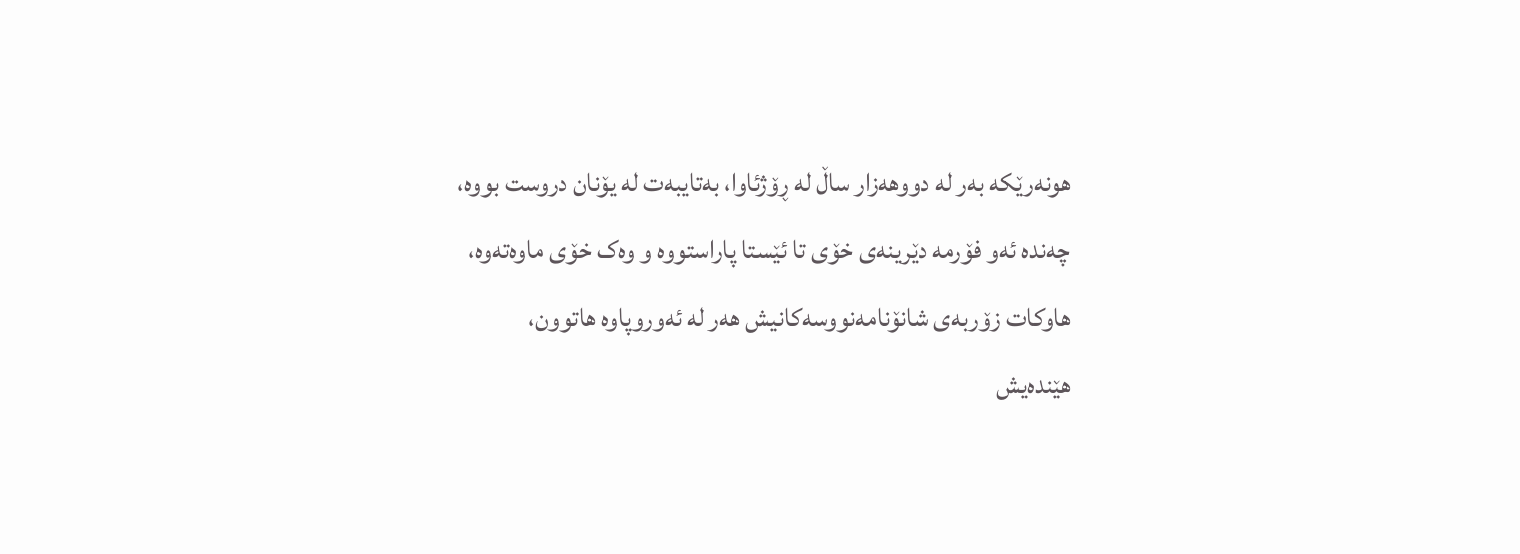هونەرێکە بەر لە دووهەزار ساڵ لە ڕۆژئاوا، بەتایبەت لە یۆنان دروست بووە، چەندە ئەو فۆرمە دێرینەی خۆی تا ئێستا پاراستووە و وەک خۆی ماوەتەوە، هاوکات زۆربەی شانۆنامەنووسەکانیش هەر لە ئەوروپاوە هاتوون، هێندەیش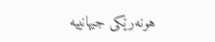هونەرێکی جیهانییە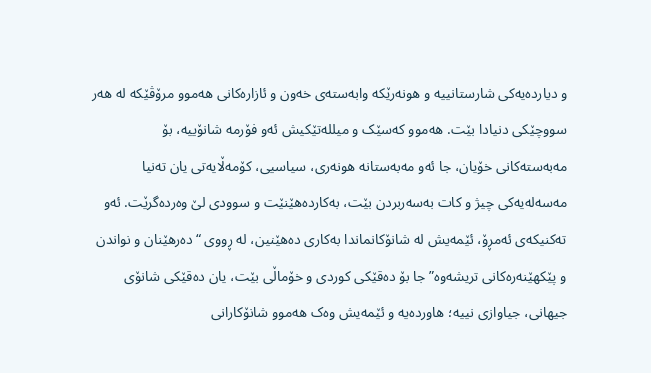و دیاردەیەکی شارستانییە و هونەرێکە وابەستەی خەون و ئازارەکانی هەموو مرۆڤێکە لە هەر سووچێکی دنیادا بێت. هەموو کەسێک و میللەتێکیش ئەو فۆرمە شانۆییە، بۆ مەبەستەکانی خۆیان، جا ئەو مەبەستانە هونەری، سیاسیی، کۆمەڵایەتی یان تەنیا مەسەلەیەکی چیژ و کات بەسەربردن بێت، بەکاردەهێنێت و سوودی لێ وەردەگرێت. ئەو تەکنیکەی ئەمڕۆ، ئێمەیش لە شانۆکانماندا بەکاری دەهێنین، لە ڕووی “دەرهێنان و نواندن و پێکهێنەرەکانی تریشەوە” جا بۆ دەقێکی کوردی و خۆماڵی بێت، یان دەقێکی شانۆی جیهانی، جیاوازی نییە؛ هاوردەیە و ئێمەیش وەک هەموو شانۆکارانی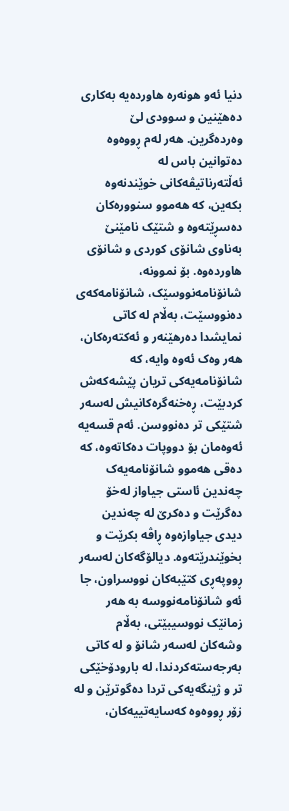دنیا ئەو هونەرە هاوردەیە بەکاری دەهێنین و سوودی لێ وەردەگرین. هەر لەم ڕووەوە دەتوانین باس لە ئەڵتەرناتیڤەکانی خوێندنەوە بکەین، کە هەموو سنوورەکان دەسڕێتەوە و شتێک نامێنێ بەناوی شانۆی کوردی و شانۆی هاوردەوە. بۆ نموونە، شانۆنامەنووسێک، شانۆنامەکەی دەنووسێت، بەڵام لە کاتی نمایشدا دەرهێنەر و ئەکتەرەکان، هەر وەک ئەوە وایە، کە شانۆنامەیەکی تریان پێشەکەش کردبێت، ڕەخنەگرەکانیش لەسەر شتێکی تر دەنووسن. ئه‌م قسەیە ئەوەمان بۆ دووپات دەکاتەوە، کە دەقی هەموو شانۆنامەیەک چەندین ئاستی جیاواز لەخۆ دەگرێت و دەکرێ لە چەندین دیدی جیاوازەوە ڕاڤە بکرێت و بخوێندرێتەوە. دیالۆگەکان لەسەر ڕووپەڕی کتێبەکان نووسراون، جا ئەو شانۆنامەنووسە بە هەر زمانێک نووسیبێتی، بەڵام وشەکان لەسەر شانۆ و لە کاتی بەرجەستەکردندا، لە بارودۆخێکی تر و ژینگەیەکی تردا دەگوترێن و لە زۆر ڕووەوە کەسایەتییەکان،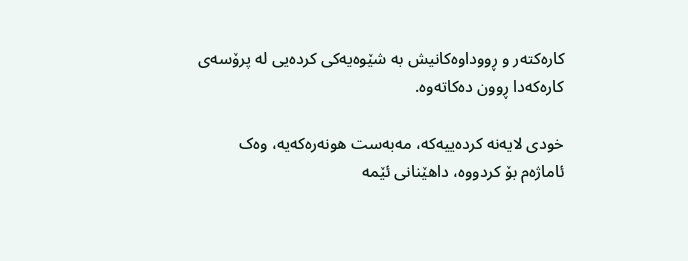کارەکتەر و ڕووداوەکانیش بە شێوەیەکی کردەیی لە پرۆسەی کارەکەدا ڕوون دەکاتەوە.

خودی لایەنە کردەییەکە، مەبەست هونەرەکەیە، وەک ئاماژەم بۆ کردووە، داهێنانی ئێمە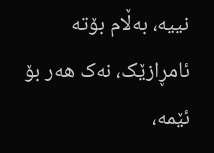نییە، بەڵام بۆتە ئامڕازێک، نەک هەر بۆ ئێمە،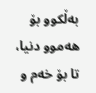بەڵکوو بۆ هەموو دنیا، تا بۆ خەم و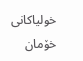خولیاکانی خۆمان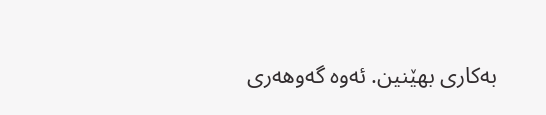بەکاری بهێنین. ئەوە گەوهەری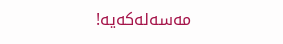مەسەلەکەیە!